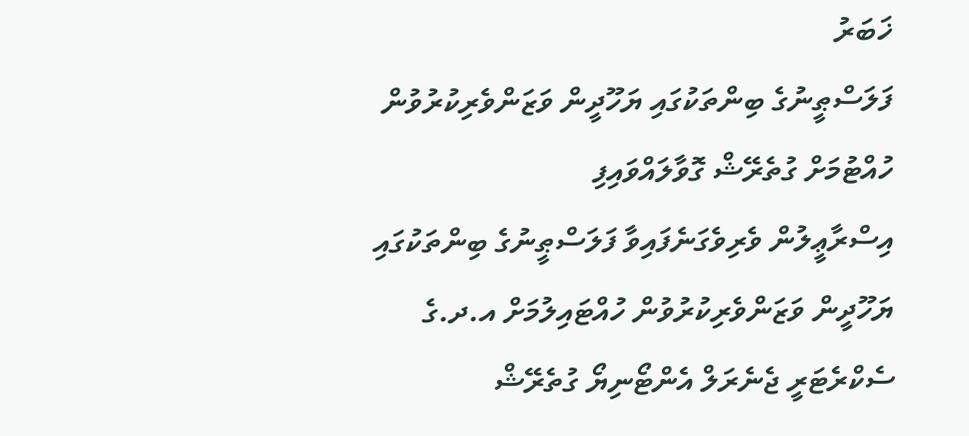ޚަބަރު
ފަލަސްޠީނުގެ ބިންތަކުގައި ޔަހޫދީން ވަޒަންވެރިކުރުވުން ހުއްޓުމަށް ގުތެރޭޝް ގޮވާލައްވައިފި
އިސްރާޢީލުން ވެރިވެގަނެފައިވާ ފަލަސްޠީނުގެ ބިންތަކުގައި ޔަހޫދީން ވަޒަންވެރިކުރުވުން ހުއްޓައިލުމަށް އ.ދ.ގެ ސެކްރެޓަރީ ޖެނެރަލް އެންޓޯނިޔޯ ގުތެރޭޝް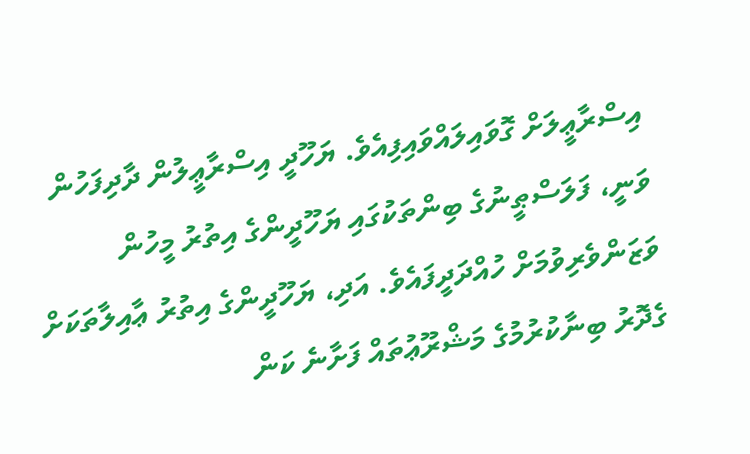އިސްރާޢީލަށް ގޮވައިލައްވައިފިއެވެ. ޔަހޫދީ އިސްރާޢީލުން ދާދިފަހުން ވަނީ، ފަލަސްޠީނުގެ ބިންތަކުގައި ޔަހޫދީންގެ އިތުރު މީހުން ވަޒަންވެރިވުމަށް ހުއްދަދީފައެވެ. އަދި، ޔަހޫދީންގެ އިތުރު ޢާއިލާތަކަށް ގެދޮރު ބިނާކުރުމުގެ މަޝްރޫޢުތައް ފަށާނެ ކަން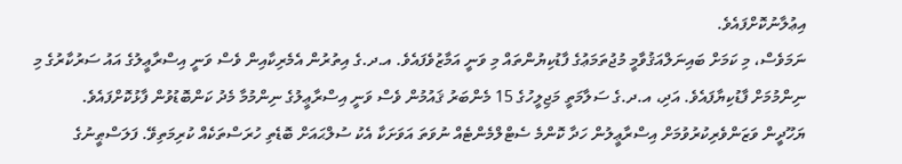އިޢުލާނުކޮށްފައެވެ.
ނަމަވެސް، މި ކަމަށް ބައިނަލްއަޤުވާމީ މުޖުތަމަޢުގެ ފާޑުކިޔުންތައް މި ވަނީ އަމާޒުވެފައެވެ. އ.ދ.ގެ އިތުރުން އެމެރިކާއިން ވެސް ވަނީ އިސްރާޢީލުގެ އައު ސަރުކާރުގެ މި ނިންމުމަށް ފާޑުކިޔާފައެވެ. އަދި، އ.ދ.ގެ ސަލާމަތީ މަޖިލީހުގެ 15 މެންބަރު ޤައުމުން ވެސް ވަނީ އިސްރާޢީލުގެ ނިންމުމާ މެދު ކަންބޮޑުވުން ފާޅުކޮށްފައެވެ.
ޔަހޫދީން ވަޒަންވެރިކުރުވުމަށް އިސްރާޢީލުން ހަދާ ކޮންމެ ސެޓްލްމެންޓެއް ނުވަތަ އަވަށަކާ އެކު ސުލްޙައަށް ބޮޑެތި ހުރަސްތަކެއް ކުރިމަތިވޭ. ފަލަސްޠީނުގެ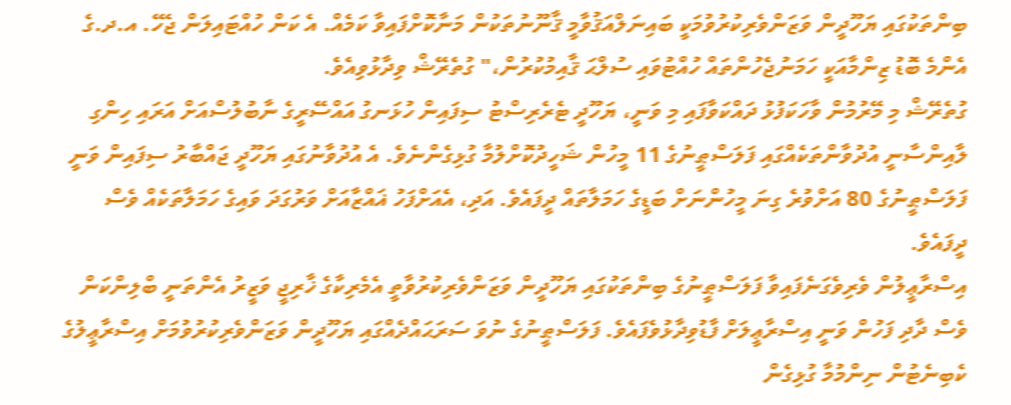ބިންތަކުގައި ޔަހޫދީން ވަޒަންވެރިކުރުވުމަކީ ބައިނަލްއަޤުވާމީ ޤާނޫނުތަކުން މަނާކޮށްފައިވާ ކަމެއް. އެ ކަން ހުއްޓައިލަން ޖެހޭ. އ.ދ.ގެ އެންމެ ބޮޑު ޒިންމާއަކީ ހަމަނުޖެހުންތައް ހުއްޓުވައި ސުލްޙަ ޤާއިމުކުރުން،" ގުތެރޭޝް ވިދާޅުވިއެވެ.
ގުތެރޭޝް މި މޭރުމުން ވާހަކަފުޅު ދައްކަވާފައި މި ވަނީ، ޔަހޫދީ ޓެރެރިސްޓު ސިފައިން ހުޅަނގު އައްސޭރީގެ ނާބުލުސްއަށް އަރައި ހިންގި ލާއިންސާނީ އުދުވާންތަކެއްގައި ފަލަސްޠީނުގެ 11 މީހުން ޝަހީދުކޮށްލުމާ ގުޅިގެންނެވެ. އެ އުދުވާނުގައި ޔަހޫދީ ޖައްބާރު ސިފައިން ވަނީ ފަލަސްޠީނުގެ 80 އަށްވުރެ ގިނަ މީހުންނަށް ބަޑީގެ ހަމަލާތައް ދީފައެވެ. އަދި، އެއަށްފަހު ޣައްޒާއަށް ވަރުގަދަ ވައިގެ ހަމަލާތަކެއް ވެސް ދީފައެވެ.
އިސްރާޢީލުން ވެރިވެގަނެފައިވާ ފަލަސްޠީނުގެ ބިންތަކުގައި ޔަހޫދީން ވަޒަންވެރިކުރުވާތީ އެމެރިކާގެ ޚާރިޖީ ވަޒީރު އެންތަނީ ބްލިންކަން ވެސް ދާދި ފަހުން ވަނީ އިސްރާޢީލަށް ފާޑުވިދާޅުވެފައެވެ. ފަލަސްޠީނުގެ ނުވަ ސަރަޙައްދެއްގައި ޔަހޫދީން ވަޒަންވެރިކުރުވުމަށް އިސްރާޢީލުގެ ކެބިނެޓުން ނިންމުމާ ގުޅިގެން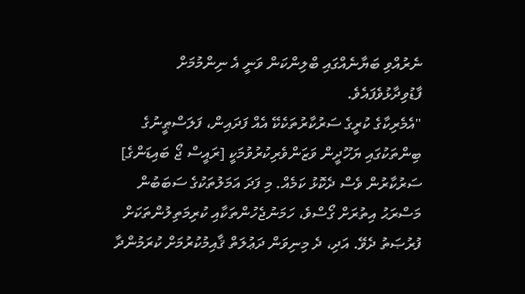ނެރުއްވި ބަޔާނެއްގައި ބްލިންކަން ވަނީ އެ ނިންމުމަށް ފާޑުވިދާޅުވެފައެވެ.
"އެމެރިކާގެ ކުރީގެ ސަރުކާރުތަކެކޭ އެއް ފަދައިން، ފަލަސްޠީނުގެ ބިންތަކުގައި ޔަހޫދީން ވަޒަންވެރިކުރުވުމަކީ [ރައީސް ޖޯ ބައިޑަންގެ] ސަރުކާރުން ވެސް ދެކޮޅު ކަމެއް. މި ފަދަ އަމަލުތަކުގެ ސަބަބުން މަސްރަޙު އިތުރަށް ގޯސްވެ، ހަމަނުޖެހުންތަކާއި ކުރިމަތިލުންތަކަށް ފުރުޞަތު ދެވޭ. އަދި، ދެ މިނިވަން ދަޢުލަތް ޤާއިމުކުރުމަށް ކުރަމުންދާ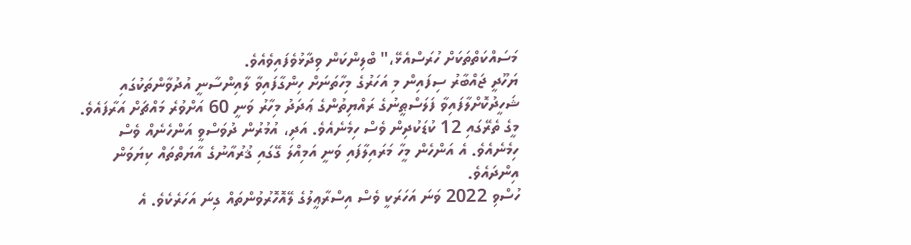މަސައްކަތްތަކަށް ހުރަސްއެޅޭ،" ބްލިންކަން ވިދާޅުވެފައިވެއެވެ.
ޔަހޫދީ ޖައްބާރު ސިފައިން މި އަހަރުގެ މިހާތަނަށް ހިންގާފައިވާ ލާއިންސާނީ އުދުވާންތަކުގައި ޝަހީދުކޮށްލާފައިވާ ފަލަސްޠީނުގެ ރައްޔިތުންގެ ޢަދަދު މިހާރު ވަނީ 60 އަށްވުރެ މައްޗަށް އަރާފައެވެ. މީގެ ތެރޭގައި 12 ކުޑަކުދިން ވެސް ހިމެނެއެވެ. އަދި، އުމުރުން ދުވަސްވީ އަންހެނެއް ވެސް ހިމެނެއެވެ. އެ އަންހެން މީހާ މަރައިލާފައި ވަނީ އަމިއްލަ ގޭގައި ޤުރުއާނުގެ އާޔަތްތައް ކިޔަވަން އިންދައެވެ.
ހުސްވި 2022 ވަނަ އަހަރަކީ ވެސް އިސްރާޢީލުގެ ލޭއޮހޮރުވުންތައް ގިނަ އަހަރެކެވެ. އެ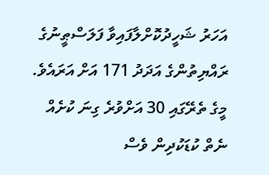އަހަރު ޝަހީދުކޮށްލާފައިވާ ފަލަސްޠީނުގެ ރައްޔިތުންގެ އަދަދު 171 އަށް އަރައެވެ. މީގެ ތެރޭގައި 30 އަށްވުރެ ގިނަ ކުށެއް ނެތް ކުޑަކުދިން ވެސް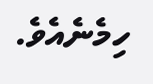ހިމެނެއެވެ.